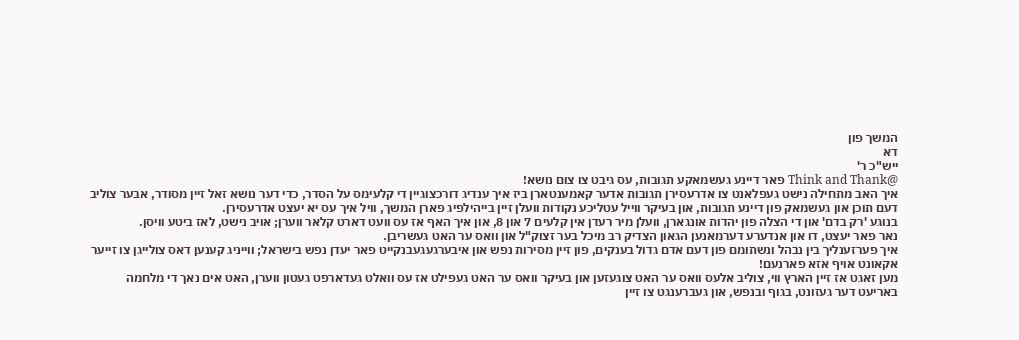המשך פון
דא
ייש"כ ר'
@Think and Thank פאר דיינע געשמאקע תגובות, עס גיבט צו צום נושא!
איך האב מתחילה נישט געפלאנט צו אדרעסירן תגובות אדער קאמענטארן ביז איך ענדיג דורכצוגיין די קלעימס על הסדר, כדי דער נושא זאל זיין מסודר, אבער צוליב דעם תוכן און געשמאק פון דיינע תגובות, און בעיקר ווייל עטליכע נקודות וועלן זיין בייהילפיג פארן המשך, וויל איך עס יא יעצט אדרעסירן.
בנוגע 'רק בדם' און די הצלה פון יהדות אונגארן, וועלן מיר רעדן אין קלעים 7 און 8, און איך האף אז עס וועט דארט קלאר ווערן; אויב נישט, לאז ביטע וויסן.
נאר פאר יעצט, דו און אנדערע דערמאנען הגאון הצדיק רב מיכל בער זצוק"ל און וואס ער האט געשריבן.
איך פערזענליך בין נבהל ונשתומם פון דעם אדם גדול בענקים, פון זיין מסירות נפש און איבערגעגעבנקייט פאר יעדן נפש בישראל; ווייניג קענען דאס צולייגן צו זייער אקאונט אויף אזא פארנעם!
מען זאגט אז זיין הארץ ווי, צוליב אלעס וואס ער האט צוגעזען און בעיקר וואס ער האט געפילט אז עס וואלט געדארפט געטון ווערן, האט אים נאך די מלחמה באריעט דער געזונט, בגוף ובנפש, און געברענגט צו זיין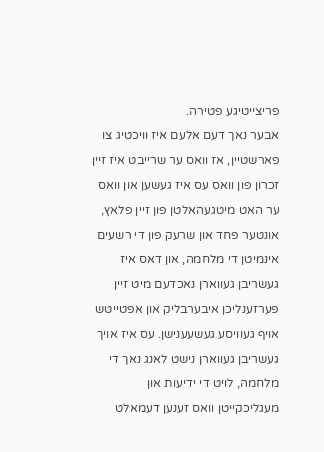פריצייטיגע פטירה.
אבער נאך דעם אלעם איז וויכטיג צו פארשטיין, אז וואס ער שרייבט איז זיין זכרון פון וואס עס איז געשען און וואס ער האט מיטגעהאלטן פון זיין פלאץ, אונטער פחד און שרעק פון די רשעים אינמיטן די מלחמה, און דאס איז געשריבן געווארן נאכדעם מיט זיין פערזענליכן איבערבליק און אפטייטש אויף געוויסע געשעענישן. עס איז אויך געשריבן געווארן נישט לאנג נאך די מלחמה, לויט די ידיעות און מעגליכקייטן וואס זענען דעמאלט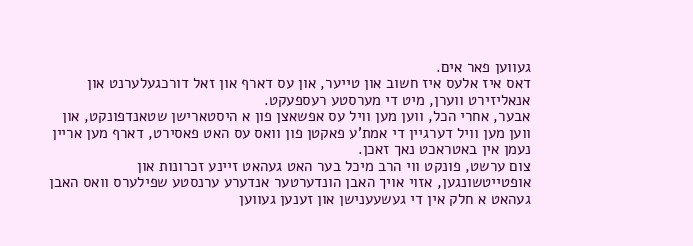געווען פאר אים.
דאס איז אלעס איז חשוב און טייער, און עס דארף און זאל דורכגעלערנט און אנאליזירט ווערן, מיט די מערסטע רעספעקט.
אבער, אחרי הכל, ווען מען וויל עס אפשאצן פון א היסטארישן שטאנדפונקט, און ווען מען וויל דערגיין די אמת'ע פאקטן פון וואס עס האט פאסירט, דארף מען אריין נעמן אין באטראכט נאך זאכן.
צום ערשט, פונקט ווי הרב מיכל בער האט געהאט זיינע זכרונות און אופטייטשונגען, אזוי אויך האבן הונדערטער אנדערע ערנסטע שפילערס וואס האבן געהאט א חלק אין די געשעענישן און זענען געווען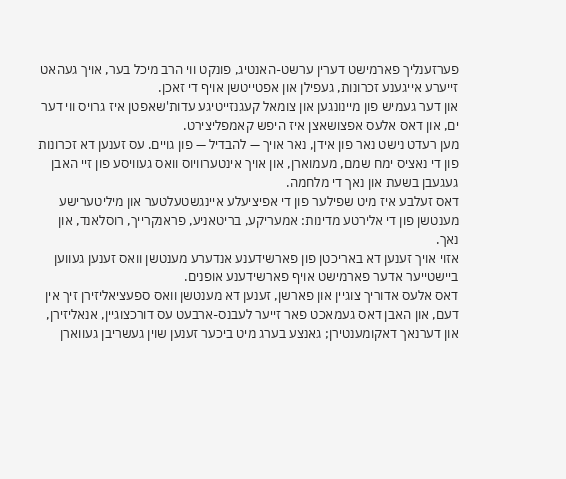פערזענליך פארמישט דערין ערשט-האנטיג, פונקט ווי הרב מיכל בער, אויך געהאט זייערע אייגענע זכרונות, געפילן און אפטייטשן אויף די זאכן.
און דער געמיש פון מיינונגען און צומאל קעגנזייטיגע עדות'שאפטן איז גרויס ווי דער ים, און דאס אלעס אפצושאצן איז היפש קאמפליצירט.
מען רעדט נישט נאר פון אידן, נאר אויך — להבדיל — פון גויים. עס זענען דא זכרונות פון די נאציס ימח שמם, מעמוארן, און אויך אינטערוויוס וואס געוויסע פון זיי האבן געגעבן בשעת און נאך די מלחמה.
דאס זעלבע איז מיט שפילער פון די אפיציעלע איינגשטעלטער און מיליטערישע מענטשן פון די אלירטע מדינות: אמעריקע, בריטאניע, פראנקרייך, רוסלאנד, און נאך.
אזוי אויך זענען דא באריכטן פון פארשידענע אנדערע מענטשן וואס זענען געווען ביישטייער אדער פארמישט אויף פארשידענע אופנים.
דאס אלעס אדוריך צוגיין און פארשן, זענען דא מענטשן וואס ספעציאליזירן זיך אין דעם, און האבן דאס געמאכט פאר זייער לעבנס-ארבעט עס דורכצוגיין, אנאליזירן, און דערנאך דאקומענטירן; גאנצע בערג מיט ביכער זענען שוין געשריבן געווארן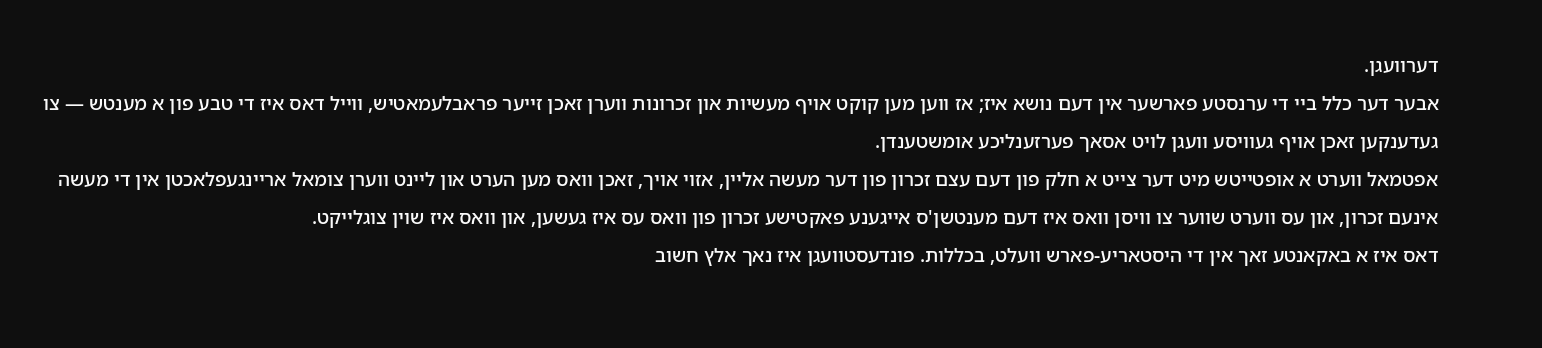דערוועגן.
אבער דער כלל ביי די ערנסטע פארשער אין דעם נושא איז; אז ווען מען קוקט אויף מעשיות און זכרונות ווערן זאכן זייער פראבלעמאטיש, ווייל דאס איז די טבע פון א מענטש — צו געדענקען זאכן אויף געוויסע וועגן לויט אסאך פערזענליכע אומשטענדן.
אפטמאל ווערט א אופטייטש מיט דער צייט א חלק פון דעם עצם זכרון פון דער מעשה אליין, אזוי אויך, זאכן וואס מען הערט און ליינט ווערן צומאל אריינגעפלאכטן אין די מעשה אינעם זכרון, און עס ווערט שווער צו וויסן וואס איז דעם מענטשן'ס אייגענע פאקטישע זכרון פון וואס עס איז געשען, און וואס איז שוין צוגלייקט.
דאס איז א באקאנטע זאך אין די היסטאריע-פארש וועלט, בכללות. פונדעסטוועגן איז נאך אלץ חשוב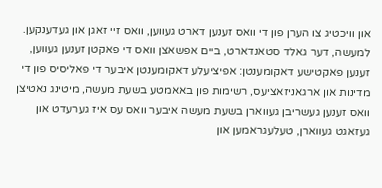און וויכטיג צו הערן פון די וואס זענען דארט געווען, וואס זיי זאגן און געדענקען.
למעשה, דער גאלד סטאנדארט, ביים אפשאצן וואס די פאקטן זענען געווען, זענען פאקטישע דאקומענטן: אפיציעלע דאקומענטן איבער די פאליסיס פון די מדינות און ארגאניזאציעס, רשימות פון באאמטע בשעת מעשה, מיטינג נאטיצן וואס זענען געשריבן געווארן בשעת מעשה איבער וואס עס איז גערעדט און געזאגט געווארן, טעלעגראמען און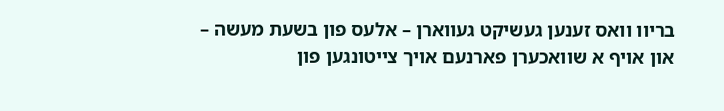בריוו וואס זענען געשיקט געווארן – אלעס פון בשעת מעשה – און אויף א שוואכערן פארנעם אויך צייטונגען פון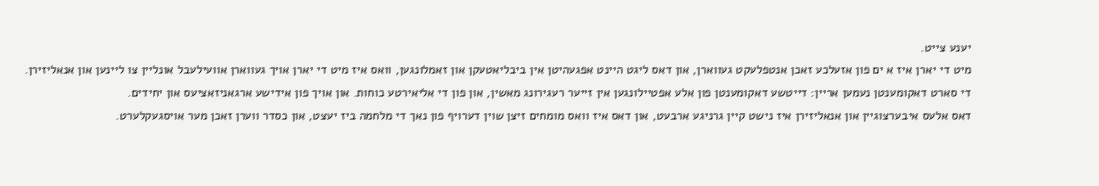יענע צייט.
מיט די יארן איז א ים פון אזעלכע זאכן אנטפלעקט געווארן, און דאס ליגט היינט אפגעהיטן אין ביבליאטעקן און זאמלונגען, וואס איז מיט די יארן אויך געווארן אוועילעבל אונליין צו ליינען און אנאליזירן.
די סארט דאקומענטן נעמען אריין: דייטשע דאקומענטן פון אלע אפטיילונגען אין זייער רעגירונג מאשין, און פון די אליאירטע כוחות. און אויך פון אידישע ארגאניזאציעס און יחידים.
דאס אלעס איבערצוגיין און אנאליזירן איז נישט קיין גרניגע ארבעט, און דאס איז וואס מומחים זיצן שוין דערויף פון נאך די מלחמה ביז יעצט, און כסדר ווערן זאכן מער אויסגעקלערט.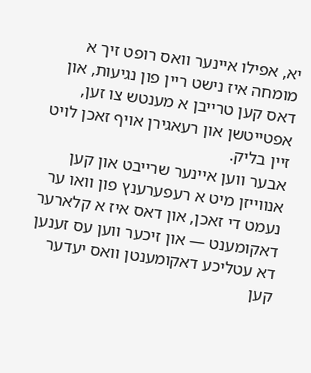יא, אפילו איינער וואס רופט זיך א מומחה איז נישט ריין פון נגיעות, און דאס קען טרייבן א מענטש צו זען, אפטייטשן און רעאגירן אויף זאכן לויט זיין בליק.
אבער ווען איינער שרייבט און קען אנווייזן מיט א רעפערענץ פון וואו ער נעמט די זאכן, און דאס איז א קלארער דאקומענט — און זיכער ווען עס זענען דא עטליכע דאקומענטן וואס יעדער קען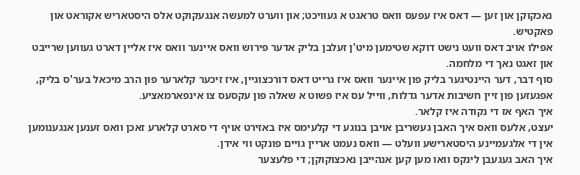נאכקוקן און זען — דאס איז עפעס וואס טראגט א געוויכט; און ווערט למעשה אנגעקוקט אלס היסטאריש אקוראט און פאקטיש.
אפילו אויב דאס וועט נישט דוקא שטימען מיט'ן זעלבן בליק אדער פירוש וואס איינער וואס איז אליין דארט געווען שרייבט און זאגט נאך די מלחמה.
סוף דבר, דער היינטיגער בליק פון איינער וואס איז גרייט דאס דורכצוגיין, איז זיכער קלארער פון הרב מיכאל בער'ס בליק, אפגעזען פון זיין חשיבות אדער גדלות, ווייל עס איז פשוט א שאלה פון עקסעס צו אינפארמאציע.
איך האף אז די נקודה איז קלאר.
יעצט, אלעס וואס איך האבן געשריבן אויבן בנוגע די קלעימס איז באזירט אויף די סארט קלארע זאכן וואס זענען אנגענומען אין די אלגעמיינע היסטארישע וועלט — וואס נעמט אריין גויים פונקט ווי אידן.
איך האב געגעבן לינקס וואו מען קען אנהייבן נאכצוקוקן; די פלעצער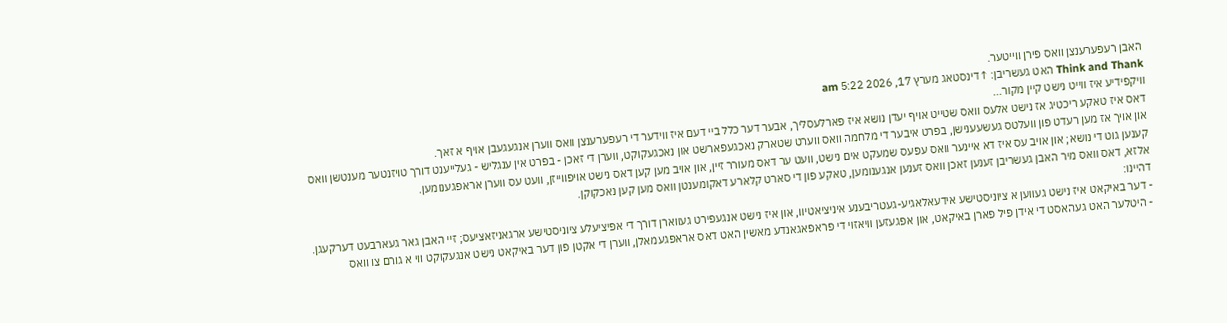האבן רעפערענצן וואס פירן ווייטער.
Think and Thank האט געשריבן: ↑דינסטאג מערץ 17, 2026 5:22 am
וויקפידיע איז ווייט נישט קיין מקור...
דאס איז טאקע ריכטיג אז נישט אלעס וואס שטייט אויף יעדן נושא איז פארלעסליך, אבער דער כלל ביי דעם איז ווידער די רעפערענצן וואס ווערן אנגעגעבן אויף א זאך.
און אויך אז מען רעדט פון וועלטס געשעענישן, בפרט איבער די מלחמה וואס ווערט שטארק נאכגעפארשט און נאכגעקוקט, ווערן די זאכן - בפרט אין ענגליש - געלייענט דורך טויזנטער מענטשן וואס קענען גוט די נושא; און אויב עס איז דא איינער וואס עפעס שמעקט אים נישט, וועט ער דאס מעורר זיין, און אויב מען קען דאס נישט אויפווייזן, וועט עס ווערן אראפגענומען.
אלזא, דאס וואס מיר האבן געשריבן זענען זאכן וואס זענען אנגענומען, טאקע פון די סארט קלארע דאקומענטן וואס מען קען נאכקוקן.
דהיינו:
- דער באיקאט איז נישט געווען א ציוניסטישע אידעאלאגיע-געטריבענע איניציאטיוו, און איז נישט אנגעפירט געווארן דורך די אפיציעלע ציוניסטישע ארגאניזאציעס; זיי האבן גאר געארבעט דערקעגן.
- היטלער האט געהאסט די אידן פיל פארן באיקאט, און אפגעזען וויאזוי די פראפאגאנדע מאשין האט דאס אראפגעמאלן, ווערן די אקטן פון דער באיקאט נישט אנגעקוקט ווי א גורם צו וואס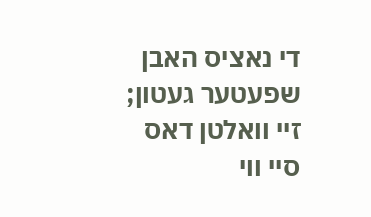די נאציס האבן שפעטער געטון; זיי וואלטן דאס סיי ווי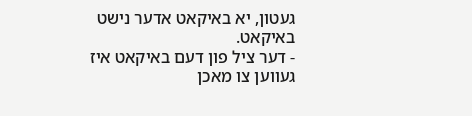געטון, יא באיקאט אדער נישט באיקאט.
- דער ציל פון דעם באיקאט איז געווען צו מאכן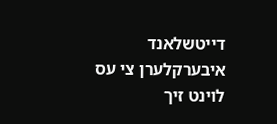דייטשלאנד איבערקלערן צי עס לוינט זיך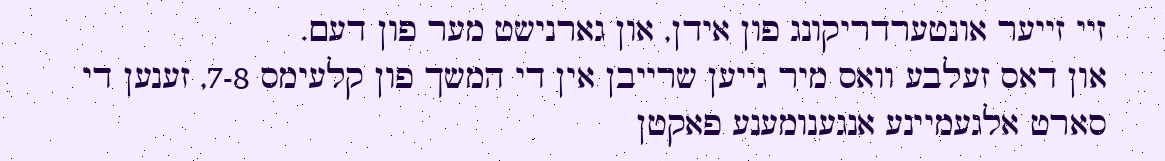זיי זייער אונטערדריקונג פון אידן, און גארנישט מער פון דעם.
און דאס זעלבע וואס מיר גייען שרייבן אין די המשך פון קלעימס 7-8, זענען די סארט אלגעמיינע אנגענומענע פאקטן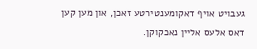געבויט אויף דאקומענטירטע זאכן, און מען קען דאס אלעס אליין נאכקוקן.